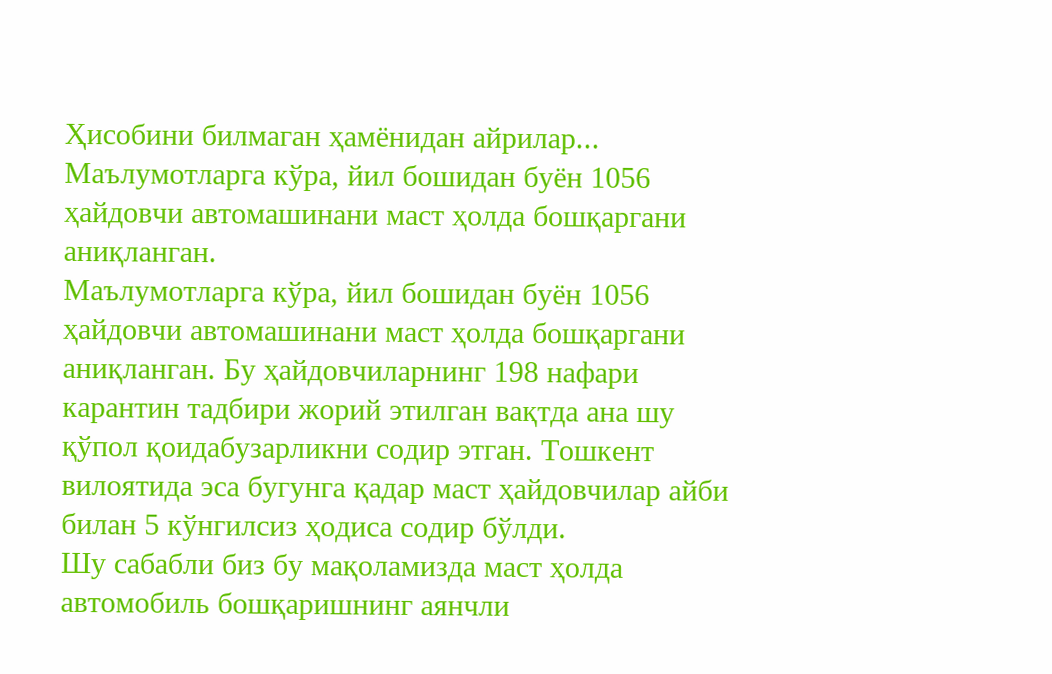Ҳисобини билмаган ҳамёнидан айрилар...
Маълумотларга кўра, йил бошидан буён 1056 ҳайдовчи автомашинани маст ҳолда бошқаргани аниқланган.
Маълумотларга кўра, йил бошидан буён 1056 ҳайдовчи автомашинани маст ҳолда бошқаргани аниқланган. Бу ҳайдовчиларнинг 198 нафари карантин тадбири жорий этилган вақтда ана шу қўпол қоидабузарликни содир этган. Тошкент вилоятида эса бугунга қадар маст ҳайдовчилар айби билан 5 кўнгилсиз ҳодиса содир бўлди.
Шу сабабли биз бу мақоламизда маст ҳолда автомобиль бошқаришнинг аянчли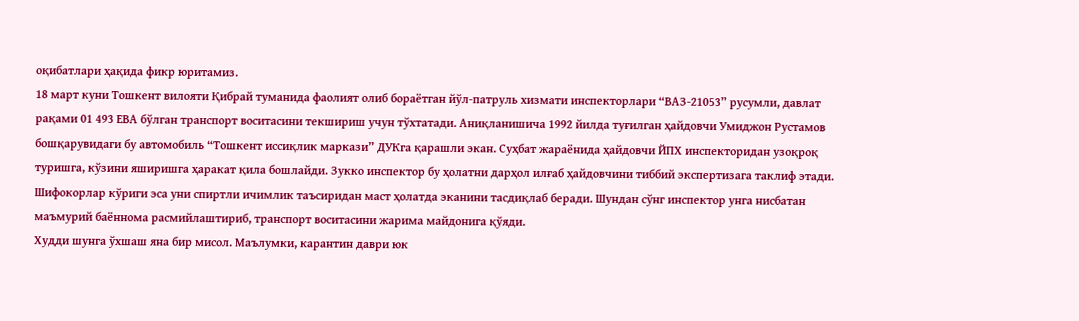оқибатлари ҳақида фикр юритамиз.
18 март куни Тошкент вилояти Қибрай туманида фаолият олиб бораётган йўл-патруль хизмати инспекторлари “ВАЗ-21053” русумли, давлат рақами 01 493 ЕВА бўлган транспорт воситасини текшириш учун тўхтатади. Аниқланишича 1992 йилда туғилган ҳайдовчи Умиджон Рустамов бошқарувидаги бу автомобиль “Тошкент иссиқлик маркази” ДУКга қарашли экан. Суҳбат жараёнида ҳайдовчи ЙПХ инспекторидан узоқроқ туришга, кўзини яширишга ҳаракат қила бошлайди. Зукко инспектор бу ҳолатни дарҳол илғаб ҳайдовчини тиббий экспертизага таклиф этади. Шифокорлар кўриги эса уни спиртли ичимлик таъсиридан маст ҳолатда эканини тасдиқлаб беради. Шундан сўнг инспектор унга нисбатан маъмурий баённома расмийлаштириб, транспорт воситасини жарима майдонига қўяди.
Худди шунга ўхшаш яна бир мисол. Маълумки, карантин даври юк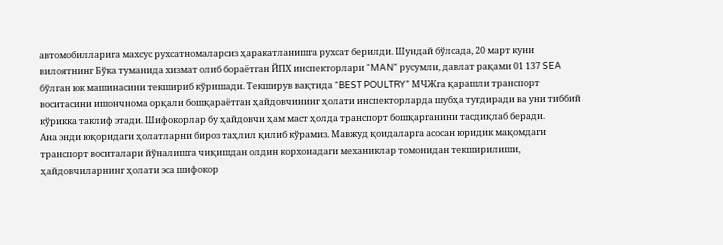автомобилларига махсус рухсатномаларсиз ҳаракатланишга рухсат берилди. Шундай бўлсада, 20 март куни вилоятнинг Бўка туманида хизмат олиб бораётган ЙПХ инспекторлари “MAN” русумли, давлат рақами 01 137 SEA бўлган юк машинасини текшириб кўришади. Текширув вақтида “BEST POULTRY” МЧЖга қарашли транспорт воситасини ишончнома орқали бошқараётган ҳайдовчининг ҳолати инспекторларда шубҳа туғдиради ва уни тиббий кўрикка таклиф этади. Шифокорлар бу ҳайдовчи ҳам маст ҳолда транспорт бошқарганини тасдиқлаб беради.
Ана энди юқоридаги ҳолатларни бироз таҳлил қилиб кўрамиз. Мавжуд қоидаларга асосан юридик мақомдаги транспорт воситалари йўналишга чиқишдан олдин корхонадаги механиклар томонидан текширилиши, ҳайдовчиларнинг ҳолати эса шифокор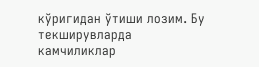кўригидан ўтиши лозим. Бу текширувларда камчиликлар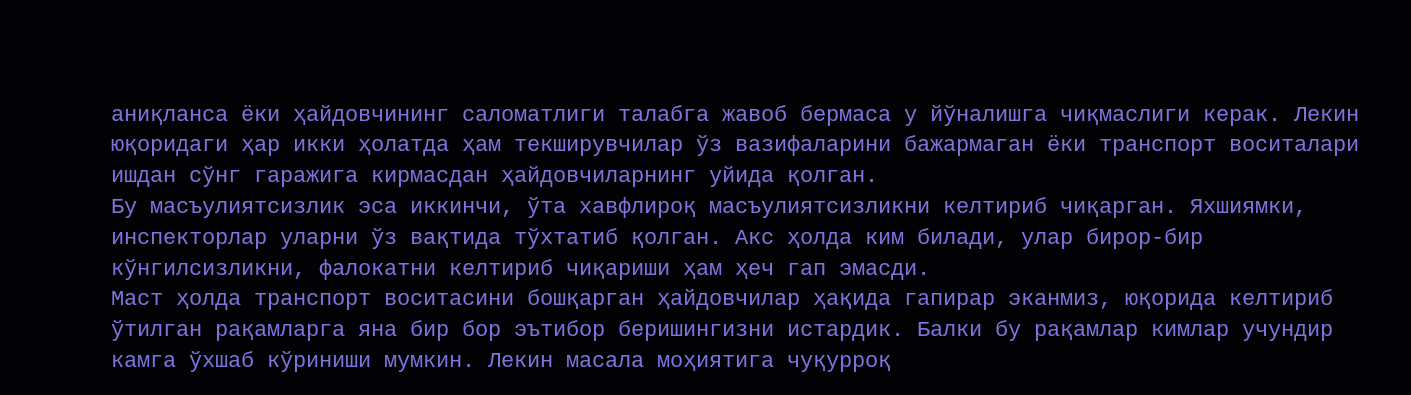аниқланса ёки ҳайдовчининг саломатлиги талабга жавоб бермаса у йўналишга чиқмаслиги керак. Лекин юқоридаги ҳар икки ҳолатда ҳам текширувчилар ўз вазифаларини бажармаган ёки транспорт воситалари ишдан сўнг гаражига кирмасдан ҳайдовчиларнинг уйида қолган.
Бу масъулиятсизлик эса иккинчи, ўта хавфлироқ масъулиятсизликни келтириб чиқарган. Яхшиямки, инспекторлар уларни ўз вақтида тўхтатиб қолган. Акс ҳолда ким билади, улар бирор-бир кўнгилсизликни, фалокатни келтириб чиқариши ҳам ҳеч гап эмасди.
Маст ҳолда транспорт воситасини бошқарган ҳайдовчилар ҳақида гапирар эканмиз, юқорида келтириб ўтилган рақамларга яна бир бор эътибор беришингизни истардик. Балки бу рақамлар кимлар учундир камга ўхшаб кўриниши мумкин. Лекин масала моҳиятига чуқурроқ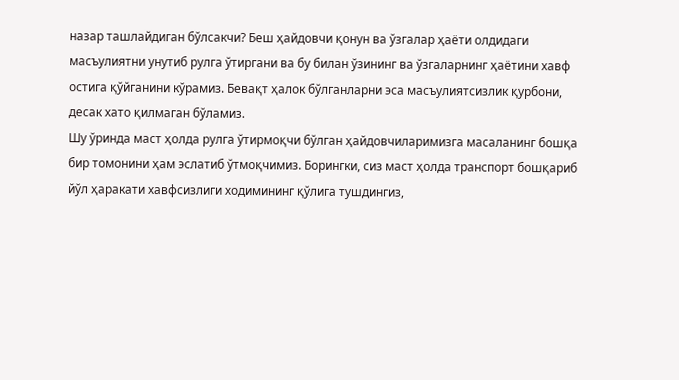назар ташлайдиган бўлсакчи? Беш ҳайдовчи қонун ва ўзгалар ҳаёти олдидаги масъулиятни унутиб рулга ўтиргани ва бу билан ўзининг ва ўзгаларнинг ҳаётини хавф остига қўйганини кўрамиз. Бевақт ҳалок бўлганларни эса масъулиятсизлик қурбони, десак хато қилмаган бўламиз.
Шу ўринда маст ҳолда рулга ўтирмоқчи бўлган ҳайдовчиларимизга масаланинг бошқа бир томонини ҳам эслатиб ўтмоқчимиз. Борингки, сиз маст ҳолда транспорт бошқариб йўл ҳаракати хавфсизлиги ходимининг қўлига тушдингиз,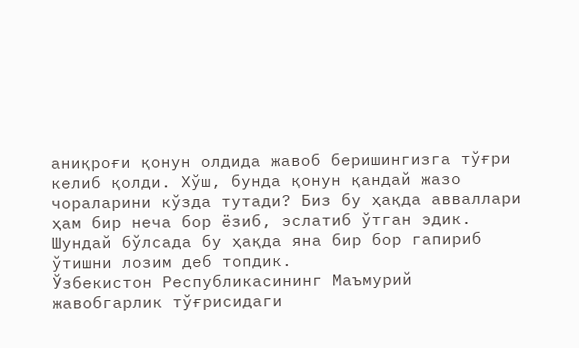аниқроғи қонун олдида жавоб беришингизга тўғри келиб қолди. Хўш, бунда қонун қандай жазо чораларини кўзда тутади? Биз бу ҳақда авваллари ҳам бир неча бор ёзиб, эслатиб ўтган эдик. Шундай бўлсада бу ҳақда яна бир бор гапириб ўтишни лозим деб топдик.
Ўзбекистон Республикасининг Маъмурий жавобгарлик тўғрисидаги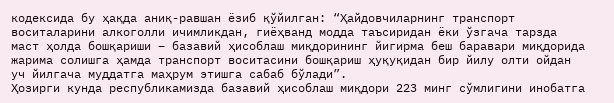кодексида бу ҳақда аниқ-равшан ёзиб қўйилган: “Ҳайдовчиларнинг транспорт воситаларини алкоголли ичимликдан, гиёҳванд модда таъсиридан ёки ўзгача тарзда маст ҳолда бошқариши – базавий ҳисоблаш миқдорининг йигирма беш баравари миқдорида жарима солишга ҳамда транспорт воситасини бошқариш ҳуқуқидан бир йилу олти ойдан уч йилгача муддатга маҳрум этишга сабаб бўлади”.
Ҳозирги кунда республикамизда базавий ҳисоблаш миқдори 223 минг сўмлигини инобатга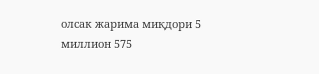олсак жарима миқдори 5 миллион 575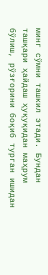минг сўмни ташкил этади. Бундан ташқари ҳайдаш ҳуқуқидан маҳрум бўлиш, рўзғорини боқиб турган ишидан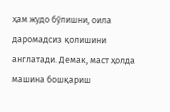ҳам жудо бўлишни, оила даромадсиз қолишини англатади. Демак, маст ҳолда машина бошқариш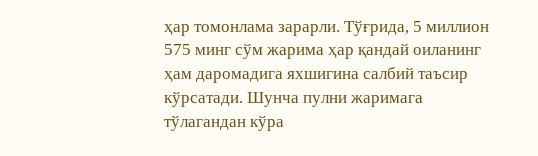ҳар томонлама зарарли. Тўғрида, 5 миллион 575 минг сўм жарима ҳар қандай оиланинг ҳам даромадига яхшигина салбий таъсир кўрсатади. Шунча пулни жаримага тўлагандан кўра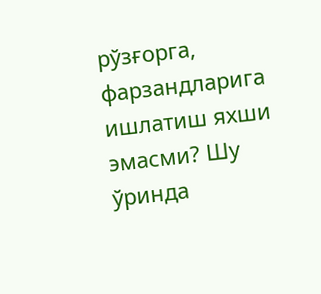рўзғорга, фарзандларига ишлатиш яхши эмасми? Шу ўринда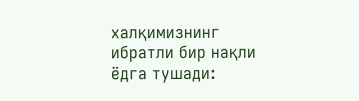халқимизнинг ибратли бир нақли ёдга тушади: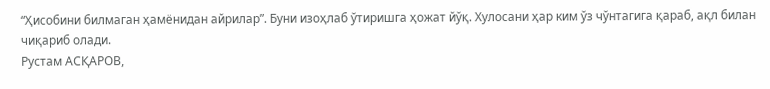“Ҳисобини билмаган ҳамёнидан айрилар”. Буни изоҳлаб ўтиришга ҳожат йўқ. Хулосани ҳар ким ўз чўнтагига қараб, ақл билан чиқариб олади.
Рустам АСҚАРОВ,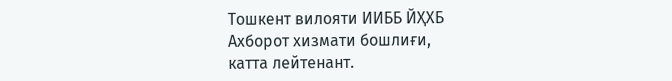Тошкент вилояти ИИББ ЙҲХБ
Ахборот хизмати бошлиғи,
катта лейтенант.